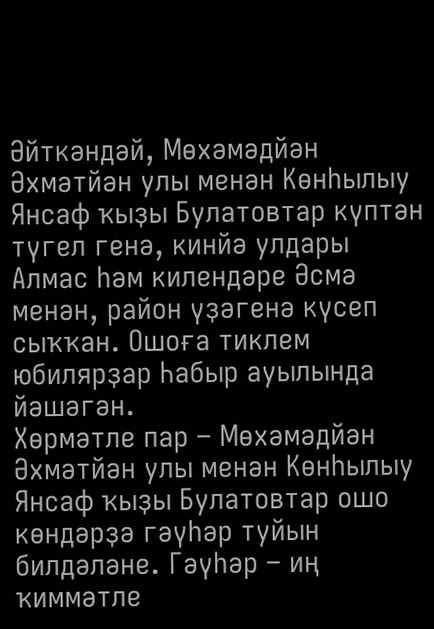Әйткәндәй, Мөхәмәдйән Әхмәтйән улы менән Көнһылыу Янсаф ҡыҙы Булатовтар күптән түгел генә, кинйә улдары Алмас һәм килендәре Әсмә менән, район үҙәгенә күсеп сыҡҡан. Ошоға тиклем юбилярҙар Һабыр ауылында йәшәгән.
Хөрмәтле пар – Мөхәмәдйән Әхмәтйән улы менән Көнһылыу Янсаф ҡыҙы Булатовтар ошо көндәрҙә гәүһәр туйын билдәләне. Гәүһәр – иң ҡиммәтле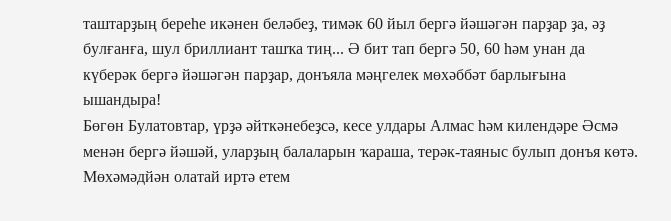таштарҙың береһе икәнен беләбеҙ, тимәк 60 йыл бергә йәшәгән парҙар ҙа, әҙ булғанға, шул бриллиант ташҡа тиң... Ә бит тап бергә 50, 60 һәм унан да күберәк бергә йәшәгән парҙар, донъяла мәңгелек мөхәббәт барлығына ышандыра!
Бөгөн Булатовтар, үрҙә әйткәнебеҙсә, кесе улдары Алмас һәм килендәре Әсмә менән бергә йәшәй, уларҙың балаларын ҡараша, терәк-таяныс булып донъя көтә.
Мөхәмәдйән олатай иртә етем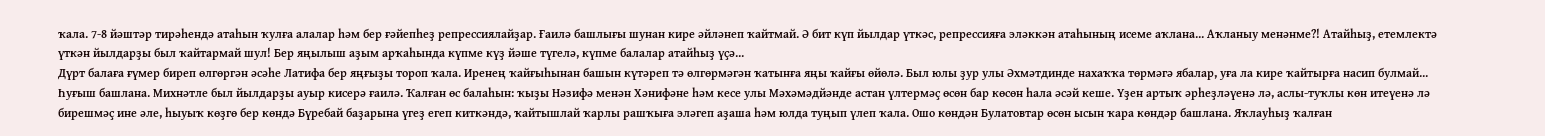ҡала. 7-8 йәштәр тирәһендә атаһын ҡулға алалар һәм бер ғәйепһеҙ репрессиялайҙар. Ғаилә башлығы шунан кире әйләнеп ҡайтмай. Ә бит күп йылдар үткәс, репрессияға эләккән атаһының исеме аҡлана... Аҡланыу менәнме?! Атайһыҙ, етемлектә үткән йылдарҙы был ҡайтармай шул! Бер яңылыш аҙым арҡаһында күпме күҙ йәше түгелә, күпме балалар атайһыҙ үҫә...
Дүрт балаға ғүмер биреп өлгөргән әсәһе Латифа бер яңғыҙы тороп ҡала. Иренең ҡайғыһынан башын күтәреп тә өлгөрмәгән ҡатынға яңы ҡайғы өйөлә. Был юлы ҙур улы Әхмәтдинде нахаҡҡа төрмәгә ябалар, уға ла кире ҡайтырға насип булмай...
Һуғыш башлана. Михнәтле был йылдарҙы ауыр кисерә ғаилә. Ҡалған өс балаһын: ҡыҙы Нәзифә менән Хәнифәне һәм кесе улы Мәхәмәдйәнде астан үлтермәҫ өсөн бар көсөн һала әсәй кеше. Үҙен артыҡ әрһеҙләүенә лә, аслы-туҡлы көн итеүенә лә бирешмәҫ ине әле, һыуыҡ көҙгө бер көндә Бүребай баҙарына үгеҙ егеп киткәндә, ҡайтышлай ҡарлы рашҡыға эләгеп аҙаша һәм юлда туңып үлеп ҡала. Ошо көндән Булатовтар өсөн ысын ҡара көндәр башлана. Яҡлауһыҙ ҡалған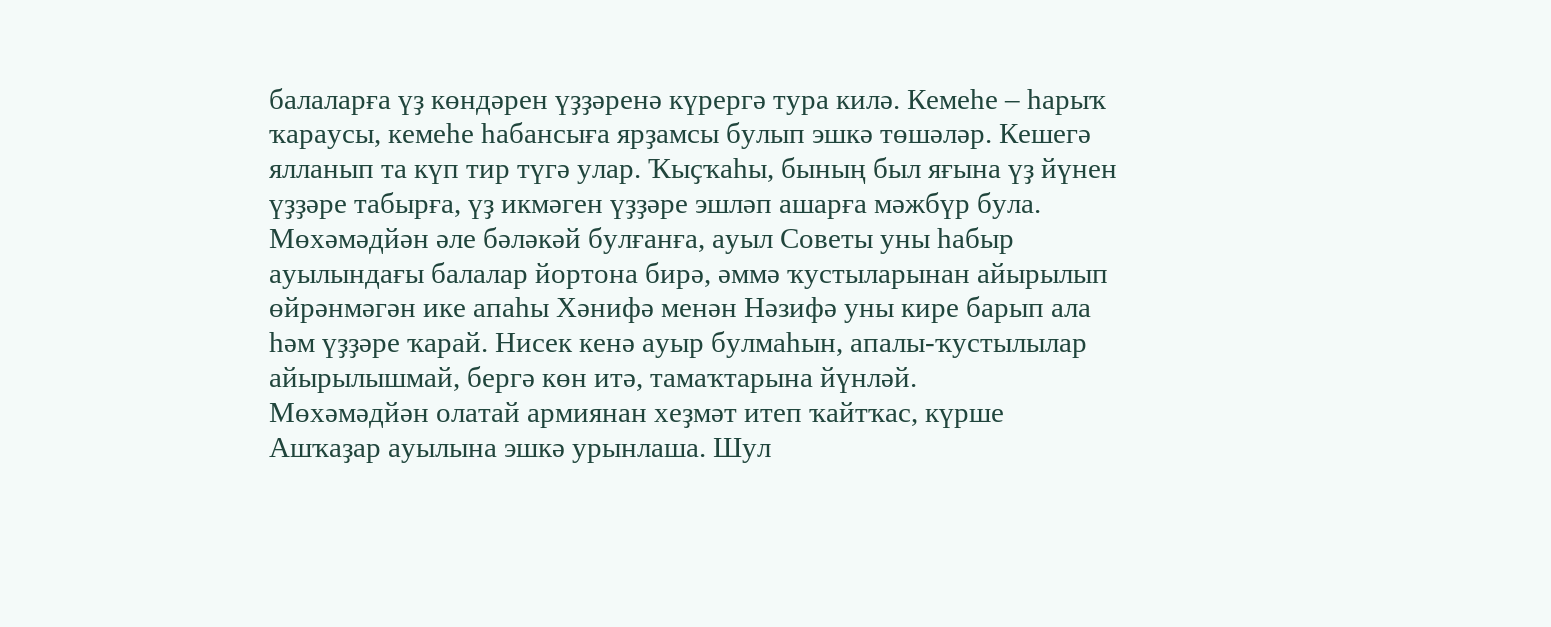балаларға үҙ көндәрен үҙҙәренә күрергә тура килә. Кемеһе – һарыҡ ҡараусы, кемеһе һабансыға ярҙамсы булып эшкә төшәләр. Кешегә ялланып та күп тир түгә улар. Ҡыҫҡаһы, бының был яғына үҙ йүнен үҙҙәре табырға, үҙ икмәген үҙҙәре эшләп ашарға мәжбүр була.
Мөхәмәдйән әле бәләкәй булғанға, ауыл Советы уны һабыр ауылындағы балалар йортона бирә, әммә ҡустыларынан айырылып өйрәнмәгән ике апаһы Хәнифә менән Нәзифә уны кире барып ала һәм үҙҙәре ҡарай. Нисек кенә ауыр булмаһын, апалы-ҡустылылар айырылышмай, бергә көн итә, тамаҡтарына йүнләй.
Мөхәмәдйән олатай армиянан хеҙмәт итеп ҡайтҡас, күрше Ашҡаҙар ауылына эшкә урынлаша. Шул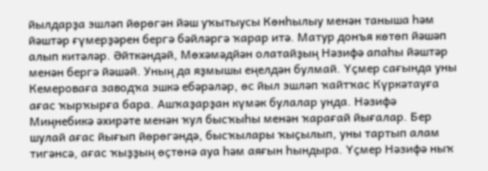йылдарҙа эшләп йөрөгән йәш уҡытыусы Көнһылыу менән таныша һәм йәштәр ғүмерҙәрен бергә бәйләргә ҡарар итә. Матур донъя көтөп йәшәп алып китәләр. Әйткәндәй, Мөхәмәдйән олатайҙың Нәзифә апаһы йәштәр менән бергә йәшәй. Уның да яҙмышы еңелдән булмай. Үҫмер сағында уны Кемероваға заводҡа эшкә ебәрәләр, өс йыл эшләп ҡайтҡас Күркәтауға ағас ҡырҡырға бара. Ашҡаҙарҙан күмәк булалар унда. Нәзифә Миңнебикә әхирәте менән ҡул бысҡыһы менән ҡарағай йығалар. Бер шулай ағас йығып йөрөгәндә, бысҡылары ҡыҫылып, уны тартып алам тигәнсә, ағас ҡыҙҙың өҫтөнә ауа һәм аяғын һындыра. Үҫмер Нәзифә ныҡ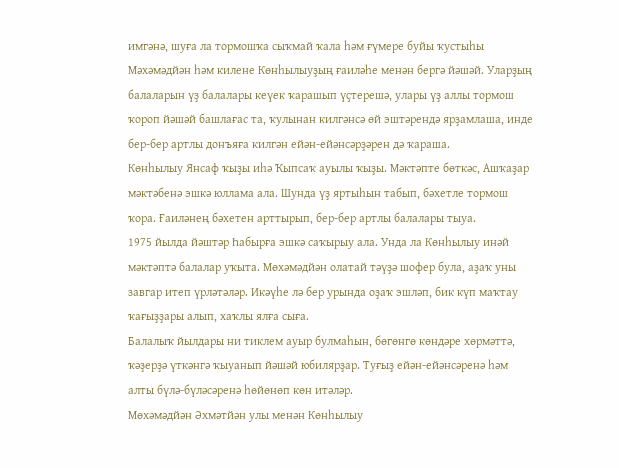имгәнә, шуға ла тормошҡа сыҡмай ҡала һәм ғүмере буйы ҡустыһы Мәхәмәдйән һәм килене Көнһылыуҙың ғаиләһе менән бергә йәшәй. Уларҙың балаларын үҙ балалары кеүек ҡарашып үҫтерешә, улары үҙ аллы тормош ҡороп йәшәй башлағас та, ҡулынан килгәнсә өй эштәрендә ярҙамлаша, инде бер-бер артлы донъяға килгән ейән-ейәнсәрҙәрен дә ҡараша.
Көнһылыу Янсаф ҡыҙы иһә Ҡыпсаҡ ауылы ҡыҙы. Мәктәпте бөткәс, Ашҡаҙар мәктәбенә эшкә юллама ала. Шунда үҙ яртыһын табып, бәхетле тормош ҡора. Ғаиләнең бәхетен арттырып, бер-бер артлы балалары тыуа.
1975 йылда йәштәр Һабырға эшкә саҡырыу ала. Унда ла Көнһылыу инәй мәктәптә балалар уҡыта. Мөхәмәдйән олатай тәүҙә шофер була, аҙаҡ уны завгар итеп үрләтәләр. Икәүһе лә бер урында оҙаҡ эшләп, бик күп маҡтау ҡағыҙҙары алып, хаҡлы ялға сыға.
Балалыҡ йылдары ни тиклем ауыр булмаһын, бөгөнгө көндәре хөрмәттә, ҡәҙерҙә үткәнгә ҡыуанып йәшәй юбилярҙар. Туғыҙ ейән-ейәнсәренә һәм алты бүлә-бүләсәренә һөйөнөп көн итәләр.
Мөхәмәдйән Әхмәтйән улы менән Көнһылыу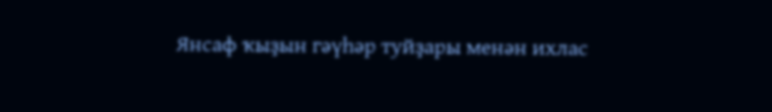Янсаф ҡыҙын гәүһәр туйҙары менән ихлас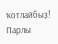ҡотлайбыҙ! Парлы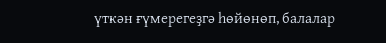үткән ғүмерегеҙгә һөйөнөп, балалар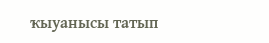ҡыуанысы татып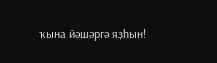ҡына йәшәргә яҙһын!